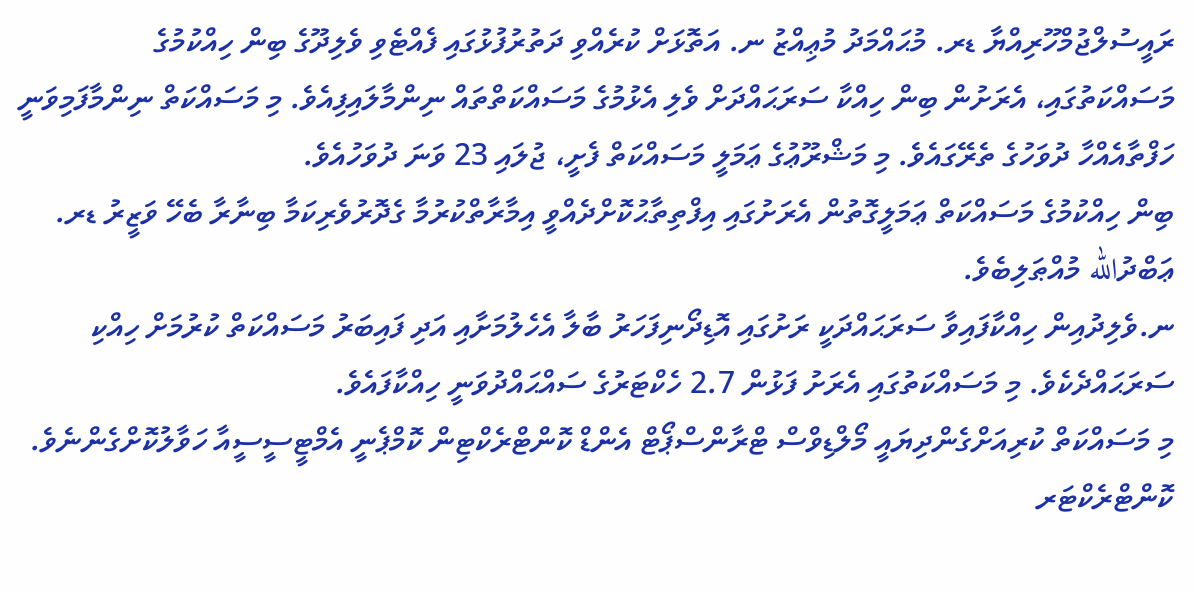ރައީސުލްޖުމްހޫރިއްޔާ ޑރ. މުޙައްމަދު މުޢިއްޒު ނ. އަތޮޅަށް ކުރެއްވި ދަތުރުފުޅުގައި ފެއްޓެވި ވެލިދޫގެ ބިން ހިއްކުމުގެ މަސައްކަތުގައި، އެރަށުން ބިން ހިއްކާ ސަރަޙައްދަށް ވެލި އެޅުމުގެ މަސައްކަތްތައް ނިންމާލައިފިއެވެ. މި މަސައްކަތް ނިންމާފަމިވަނީ ހަފްތާއެއްހާ ދުވަހުގެ ތެރޭގައެވެ. މި މަޝްރޫޢުގެ ޢަމަލީ މަސައްކަތް ފެށީ، ޖުލައި 23 ވަނަ ދުވަހުއެވެ.
ބިން ހިއްކުމުގެ މަސައްކަތް ޢަމަލީގޮތުން އެރަށުގައި އިފްތިތާޙުކޮށްދެއްވީ އިމާރާތްކުރުމާ ގެދޮރުވެރިކަމާ ބިނާރާ ބެހޭ ވަޒީރު ޑރ. ޢަބްދުالله މުއްޠަލިބެވެ.
ނ.ވެލިދުއިން ހިއްކާފައިވާ ސަރަޙައްދަކީ ރަށުގައި އޮޑިދޯނިފަހަރު ބާލާ އެހެލުމަށާއި އަދި ފައިބަރު މަސައްކަތް ކުރުމަށް ހިއްކި ސަރަޙައްދެކެވެ. މި މަސައްކަތުގައި އެރަށު ފަޅުން 2.7 ހެކްޓަރުގެ ސައްޙައްދުވަނީ ހިއްކާފައެވެ.
މި މަސައްކަތް ކުރިއަށްގެންދިޔައީ މޯލްޑިވްސް ޓްރާންސްޕޯޓް އެންޑް ކޮންޓްރެކްޓިން ކޮމްޕެނީ އެމްޓީސީސީއާ ހަވާލުކޮށްގެންނެވެ. ކޮންޓްރެކްޓަރ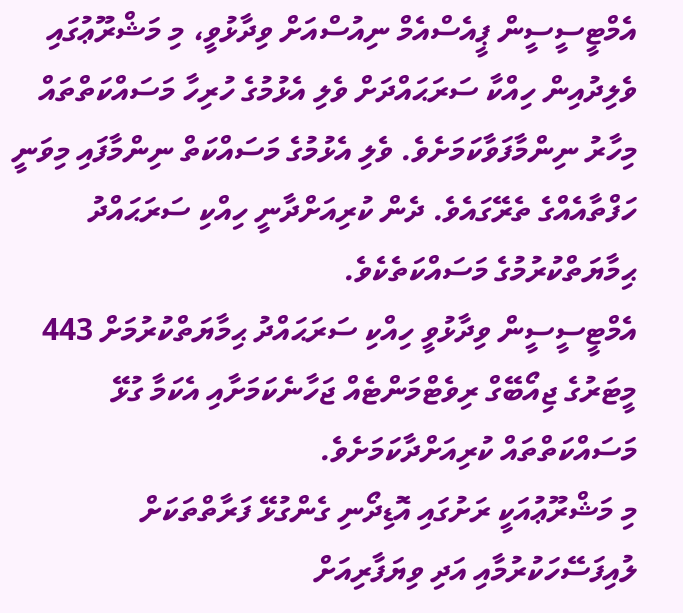އެމްޓީސީސީން ޕީއެސްއެމް ނިއުސްއަށް ވިދާޅުވީ، މި މަޝްރޫޢުގައި ވެލިދުއިން ހިއްކާ ސަރަޙައްދަށް ވެލި އެޅުމުގެ ހުރިހާ މަސައްކަތްތައް މިހާރު ނިންމާފަވާކަމަށެވެ. ވެލި އެޅުމުގެ މަސައްކަތް ނިންމާފައި މިވަނީ ހަފްތާއެއްގެ ތެރޭގައެވެ. ދެން ކުރިއަށްދާނީ ހިއްކި ސަރަޙައްދު ޙިމާޔަތްކުރުމުގެ މަސައްކަތެކެވެ.
އެމްޓީސީސީން ވިދާޅުވީ ހިއްކި ސަރަޙައްދު ޙިމާޔަތްކުރުމަށް 443 މީޓަރުގެ ޖިއޯބޭގް ރިވެޓްމަންޓެއް ޖަހާނެކަމަށާއި އެކަމާ ގުޅޭ މަސައްކަތްތައް ކުރިއަށްދާކަމަށެވެ.
މި މަޝްރޫޢުއަކީ ރަށުގައި އޮޑިދޯނި ގެންގުޅޭ ފަރާތްތަކަށް ލުއިފަސޭހަކުރުމާއި އަދި ވިޔަފާރިއަށް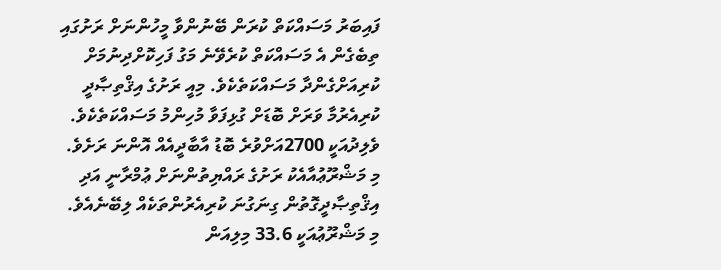ފައިބަރު މަސައްކަތް ކުރަން ބޭނުންވާ މީހުންނަށް ރަށުގައި ތިބެގެން އެ މަސައްކަތް ކުރެވޭނެ މަގު ފަހިކޮށްދިނުމަށް ކުރިއަށްގެންދާ މަސައްކަތެކެވެ. މިއީ ރަށުގެ އިޤްތިޞާދީ ކުރިއެރުމާ ވަރަށް ބޮޑަށް ގުޅިފަވާ މުހިންމު މަސައްކަތެކެވެ.
ވެލިދުއަކީ 2700އަށްވުރެ ބޮޑު އާބާދީއެއް އޮންނަ ރަށެވެ. މި މަޝްރޫޢުއާއެކު ރަށުގެ ރައްޔިތުންނަށް ޢުމްރާނީ އަދި އިޤްތިޞާދީގޮތުން ގިނަގުނަ ކުރިއެރުންތަކެއް ލިބޭނެއެވެ.
މި މަޝްރޫޢުއަކީ 33.6 މިލިއަން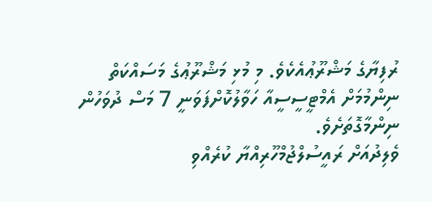ރުފިޔާގެ މަޝްރޫޢުއެކެވެ. މި މުޅި މަޝްރޫޢުގެ މަސައްކަތް ނިންމުމަށް އެމްޓީސީސީއާ ހަވާލުކޮށްފަވަނީ 7 މަސް ދުވަހުން ނިންމާގޮތަށެވެ.
ވެލިދުއަށް ރައީސުލްޖުމްހޫރިއްޔާ ކުރެއްވި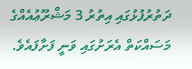ދަތުރުފުޅުގައި އިތުރު 3 މަޝްރޫޢުއެއްގެ މަސައްކަތް އެރަށުގައި ވަނީ ފަށާފައެވެ.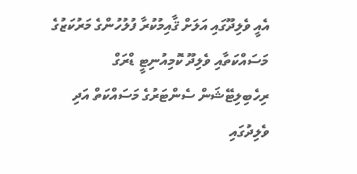އެއީ ވެލިދޫގައި އަލަށް ޤާއިމުކުރާ ފުލުހުންގެ މަރުކަޒުގެ މަސައްކަތާއި ވެލިދޫ ކޮމިއުނިޓީ ޑްރަގް ރިހެބިލިޓޭޝަން ސެންޓަރުގެ މަސައްކަތް އަދި ވެލިދުގައި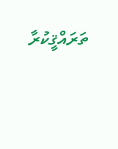ތަރައްޤީކުރާ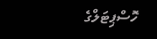ހޮސްޕިޓަލްގެ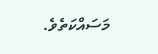މަސައްކަތެވެ.